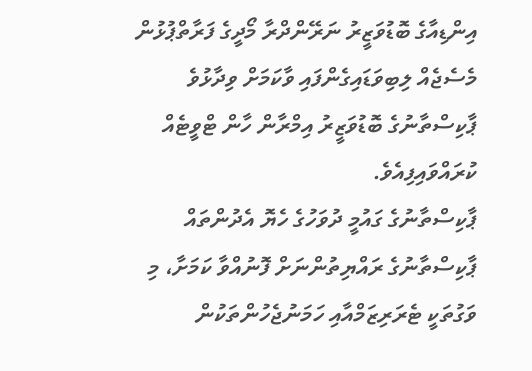އިންޑިއާގެ ބޮޑުވަޒީރު ނަރޭންދްރާ މޯދީގެ ފަރާތްޕުޅުން މެސެޖެއް ލިބިވަޑައިގެންފައި ވާކަމަށް ވިދާޅުވެ ޕާކިސްތާނުގެ ބޮޑުވަޒީރު އިމްރާން ހާން ޓްވީޓެއް ކުރައްވައިފިއެވެ.
ޕާކިސްތާނުގެ ގައުމީ ދުވަހުގެ ހެޔޮ އެދުންތައް ޕާކިސްތާނުގެ ރައްޔިތުންނަށް ފޮނުއްވާ ކަމަށާ، މި ވަގުތަކީ ޓެރަރިޒަމްއާއި ހަމަނުޖެހުންތަކުން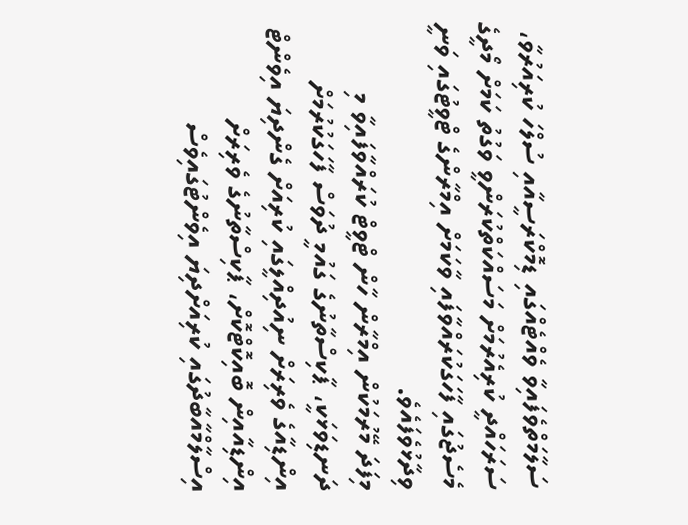ސަލާމަތްވެފައިވާ ވެއްޓެއްގައި ޑިމޮކްރަސީއާއި ސުލްހަ ކުރިއަރުވާ، ސަރަހައްދީ ކުރިއެރުމަށް މަސައްކަތްކުރަންވީ ވަގުތު ކަމަށް މޯދީގެ މެސެޖުގައި ފާހަގަކުރައްވާފައި ވާކަމަށް އިމްރާންގެ ޓްވީޓުގައި ވަނީ ވިދާޅުވެފައެވެ.
މިފަދަ މޭރުމަކުން އިމްރާން ހާން ޓްވީޓް ކުރައްވާފައިވާ މި ދަނޑިވަޅަކީ، ޕާކިސްތާނުގެ ގައުމީ ދުވަސް ފާހަގަކުރުމަށް އިންޑިއާގެ ވެރިރަށް ނިއުދިއްލީގައި ކުރިއަށް ގެންދިޔަ އިވެންޓް އިންޑިއާއިން ބޮއިކޮޓްކޮށް، ޕާކިސްތާނުގެ ވެރިރަށް އިސްލާމްއާބާދުގައި ކުރިއަށްދިޔަ އިވެންޓުގައިވެސް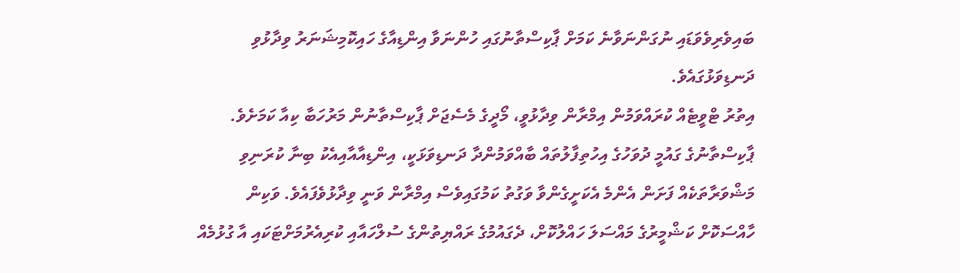ބައިވެރިވެވަޑައި ނުގަންނަވާނެ ކަމަށް ޕާކިސްތާނުގައި ހުންނަވާ އިންޑިއާގެ ހައިކޮމިޝަނަރު ވިދާޅުވި ދަނޑިވަޅުގައެވެ.
އިތުރު ޓްވީޓެއް ކުރައްވަމުން އިމްރާން ވިދާޅުވީ، މޯދީގެ މެސެޖަށް ޕާކިސްތާނުން މަރުހަބާ ކިއާ ކަމަށެވެ. ޕާކިސްތާނުގެ ގައުމީ ދުވަހުގެ އިހުތިފާލުތައް ބާއްވަމުންދާ ދަނޑިވަޅަކީ، އިންޑިއާއާއިއެކު ބިނާ ކުރަނިވި މަޝްވަރާތަކެއް ފަށަން އެންމެ އެކަށީގެންވާ ވަގުތު ކަމުގައިވެސް އިމްރާން ވަނީ ވިދާޅުވެފައެވެ. ވަކިން ހާއްސަކޮށް ކަޝްމީރުގެ މައްސަލަ ހައްލުކޮށް، ދެގައުމުގެ ރައްޔިތުންގެ ސުލްހައާއި ކުރިއެރުމަށްޓަކައި އާ ގުޅުމެއް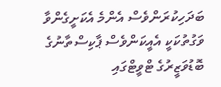ބަދަހިކުރަންވެސް އެންމެ އެކަށީގެންވާ ވަގުތުކަކީ އެއީކަންވެސް ޕާކިސްތާނުގެ ބޮޑުވަޒީރުގެ ޓްވީޓްގައި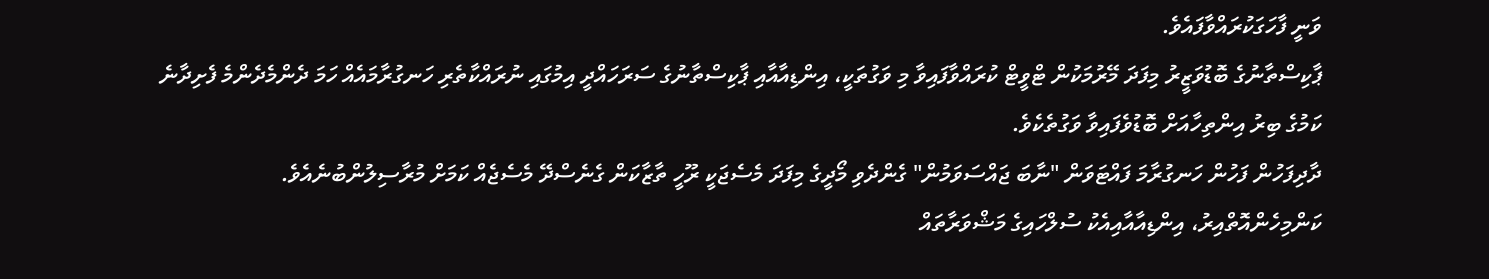ވަނީ ފާހަގަކުރައްވާފައެވެ.
ޕާކިސްތާނުގެ ބޮޑުވަޒީރު މިފަދަ މޭރުމަކުން ޓްވީޓް ކުރައްވާފައިވާ މި ވަގުތަކީ، އިންޑިއާއާއި ޕާކިސްތާނުގެ ސަރަހައްދީ އިމުގައި ނުރައްކާތެރި ހަނގުރާމައެއް ހަމަ ދެންމެދެންމެ ފެށިދާނެ ކަމުގެ ބިރު އިންތިހާއަށް ބޮޑުވެފައިވާ ވަގުތެކެވެ.
ދާދިފަހުން ފަހުން ހަނގުރާމަ ފައްޓަވަން "ނާބަ ޖައްސަވަމުން" ގެންދެވި މޯދީގެ މިފަދަ މެސެޖަކީ ރޫހީ ތާޒާކަން ގެނެސްދޭ މެސެޖެއް ކަމަށް މުރާސިލުންބުނެއެވެ.
ކަންމިހެންއޮތްއިރު، އިންޑިއާއާއިއެކު ސުލްހައިގެ މަޝްވަރާތައް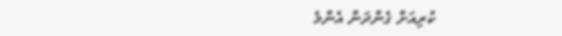ކުރިއަށް ގެންދަން އެންމެ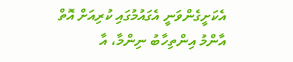އެކަށީގެންވަނީ އެގައުމުގައި ކުރިއަށް އޮތް އާންމު އިންތިހާބު ނިންމާ، އާ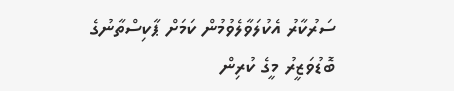ސަރުކާރު އެކުލަވާލެވުމުން ކަމަށް ޕާކިސްތާނުގެ ބޮޑުވަޒީރު މީގެ ކުރިން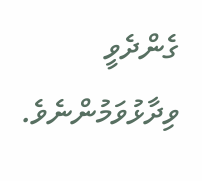ގެންދެވީ ވިދާޅުވަމުންނެވެ.